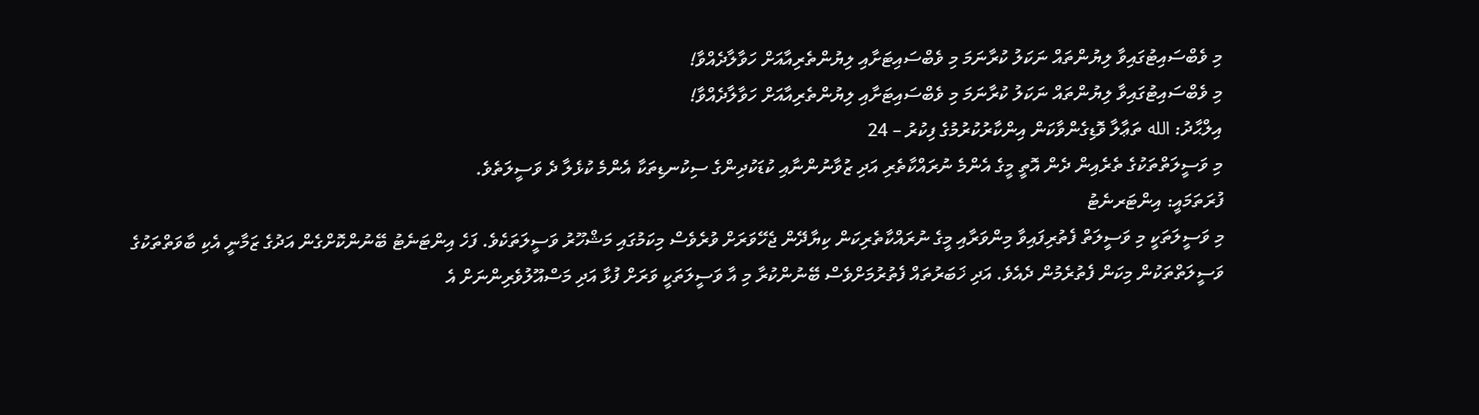މި ވެބްސައިޓުގައިވާ ލިޔުންތައް ނަކަލު ކުރާނަމަ މި ވެބްސައިޓަށާއި ލިޔުންތެރިއާއަށް ހަވާލާދެއްވާ!
މި ވެބްސައިޓުގައިވާ ލިޔުންތައް ނަކަލު ކުރާނަމަ މި ވެބްސައިޓަށާއި ލިޔުންތެރިއާއަށް ހަވާލާދެއްވާ!
އިލްޙާދު: الله ތަޢާލާ ވޮޑިގެންވާކަން އިންކާރުކުރުމުގެ ފިކުރު – 24
މި ވަސީލަތްތަކުގެ ތެރެއިން ދެން އޮތީ މީގެ އެންމެ ނުރައްކާތެރި އަދި ޒުވާނުންނާއި ކުޑަކުދިންގެ ސިކުނޑިތަކާ އެންމެ ކުޅެލާ ދެ ވަސީލަތެވެ.
ފުރަތަމައީ: އިންޓަރނެޓު
މި ވަސީލަތަކީ މި ވަސީލަތް ފެތުރިފައިވާ މިންވަރާއި މީގެ ނުރައްކާތެރިކަން ކިޔާދޭން ޖެހޭވަރަށް ވުރެވެސް މިކަމުގައި މަޝްހޫރު ވަސީލަތަކެވެ. ފަހެ އިންޓަނެޓު ބޭނުންކޮށްގެން އަދުގެ ޒަމާނީ އެކި ބާވަތްތަކުގެ ވަސީލަތްތަކުން މިކަން ފެތުރެމުން ދެއެވެ. އަދި ޚަބަރުތައް ފެތުރުމަށްވެސް ބޭނުންކުރާ މި އާ ވަސީލަތަކީ ވަރަށް ފުޅާ އަދި މަސްއޫލުވެރިންނަށް އެ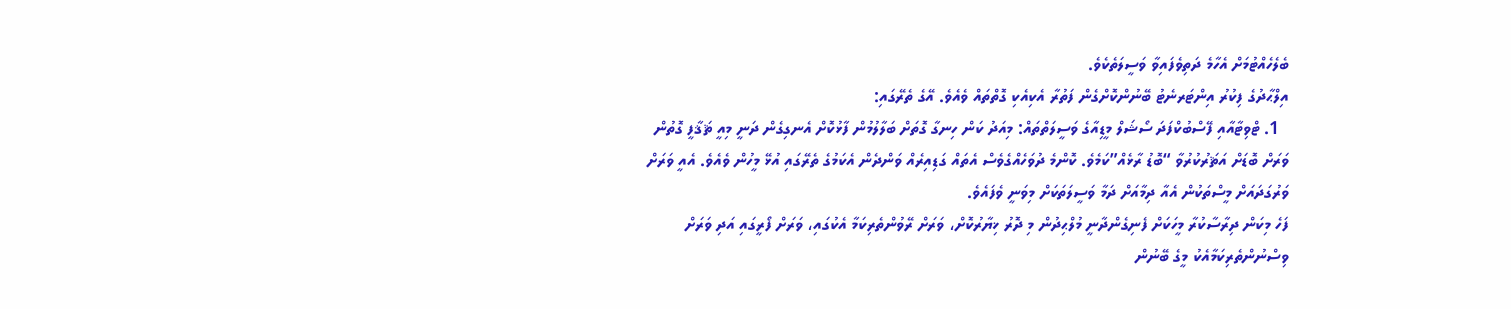ބެލެހެއްޓުމަށް އެހާމެ ދަތިވެފައިވާ ވަސީލަތެކެވެ.
އިލްޙާދުގެ ފިކުރު އިންޓަރނެޓު ބޭނުންކޮށްގެން ފަތުރާ އެކިއެކި ގޮތްތައް ވެއެވެ. އޭގެ ތެރޭގައި:
  1. ޓްވިޓާއާއި ފޭސްބުކްފަދަ ސޯޝަލް މީޑިއާގެ ވަސީލަތްތައް: މިއަދު ކަން ހިނގާ ގޮތަށް ބަލާލުމުން ފާޅުކޮށް އެނގިގެން ދަނީ މިއީ ޘަޤާފީ ގޮތުން ވަރަށް ބޮޑަށް އަޘަރުކުރުވާ “ބޮޑު ރާޅެއް”ކަމެވެ. ކޮންމެ ދުވަހެއްގެވެސް އެތައް ގަޑިއިރެއް ވަންދެން އެކަމުގެ ތެރޭގައި އުޅޭ މީހުން ވެއެވެ. އެއީ ވަރަށް ވަރުގަދައަށް މީސްތަކުން އެއާ ދިމާއަށް ދަމާ ވަސީލަތަކަށް މިވަނީ ވެފައެވެ.
ފަހެ މިކަން ދިރާސާކުރާ މީހަކަށް ފެނިގެންދާނީ މުލްޙިދުން މި ދޮރު ޚިޔާރުކޮށް، ވަރަށް ރޭވުންތެރިކަމާ އެކުގައި، ވަރަށް ފޯރީގައި އަދި ވަރަށް ވިސްނުންތެރިކަމާއެކު މީގެ ބޭނުން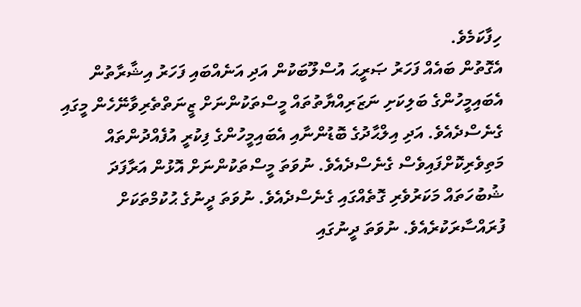ހިފާކަމެވެ.
އެގޮތުން ބައެއް ފަހަރު ޞަރީޙަ އުސްލޫބަކުން އަދި އަނެއްބައި ފަހަރު އިޝާރާތުން އެބައިމީހުންގެ ބަލިކަށި ނަޒަރިއްޔާތުތައް މީސްތަކުންނަށް ޒީނަތްތެރިވާނޭހެން މީގައި ގެނެސްދެއެވެ. އަދި އިލްޙާދުގެ ބޮޑުންނާއި އެބައިމީހުންގެ ފިކުރީ އުފެއްދުންތައް މަތިވެރިކޮށްފައިވެސް ގެނެސްދެއެވެ. ނުވަތަ މީސްތަކުންނަށް އޮޅުން އަރާފަދަ ޝުބުހަތައް މަކަރުވެރި ގޮތެއްގައި ގެނެސްދެއެވެ. ނުވަތަ ދީނުގެ ޙުކުމްތަކަށް ފުރައްސާރަކުރެއެވެ. ނުވަތަ ދީނުގައި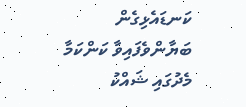ކަނޑައެޅިގެން ބަޔާންވެފައިވާ ކަންކަމާ މެދުގައި ޝައްކު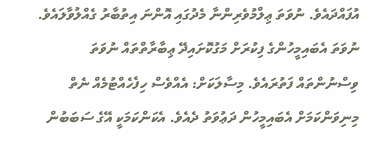އުފައްދައެވެ. ނުވަތަ ޢިލްމުވެރިންނާ މެދުގައި އޮންނަ އިތުބާރު ގެއްލުވާލައެވެ. ނުވަތަ އެބައިމީހުންގެ ފިކުރަށް މަގުކޮށައިދޭ ޢިބާރާތްތައް ނުވަތަ ވިސްނުންތައް ފަތުރައެވެ. މިސާލަކަށް: އެއްވެސް ހިފެހެއްޓުމެއް ނެތް މިނިވަންކަމަށް އެބައިމީހުން ދަޢުވަތު ދެއެވެ. އެކަންކަމަކީ އޭގެ ސަބަބުން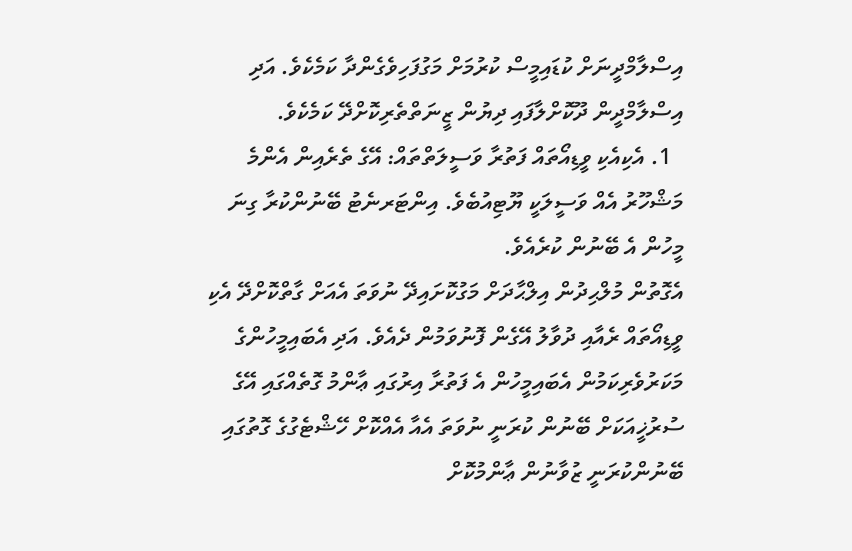އިސްލާމްދީނަށް ކުޑައިމީސް ކުރުމަށް މަގުފަހިވެގެންދާ ކަމެކެވެ. އަދި އިސްލާމްދީން ދޫކޮށްލާފައި ދިޔުން ޒީނަތްތެރިކޮށްދޭ ކަމެކެވެ.
  1. އެކިއެކި ވީޑިއޯތައް ފަތުރާ ވަސީލަތްތައް: އޭގެ ތެރެއިން އެންމެ މަޝްހޫރު އެއް ވަސީލަކީ ޔޫޓިއުބެވެ. އިންޓަރނެޓު ބޭނުންކުރާ ގިނަ މީހުން އެ ބޭނުން ކުރެއެވެ.
އެގޮތުން މުލްޙިދުން އިލްޙާދަށް މަގުކޮށައިދޭ ނުވަތަ އެއަށް ގާތްކޮށްދޭ އެކި ވީޑިއޯތައް ރެއާއި ދުވާލު އޭގެން ފޮނުވަމުން ދެއެވެ. އަދި އެބައިމީހުންގެ މަކަރުވެރިކަމުން އެބައިމީހުން އެ ފަތުރާ އިރުގައި ޢާންމު ގޮތެއްގައި އޭގެ ސުރުޚީއަކަށް ބޭނުން ކުރަނީ ނުވަތަ އެއާ އެއްކޮށް ހޭޝްޓެގުގެ ގޮތުގައި ބޭނުންކުރަނީ ޒުވާނުން ޢާންމުކޮށް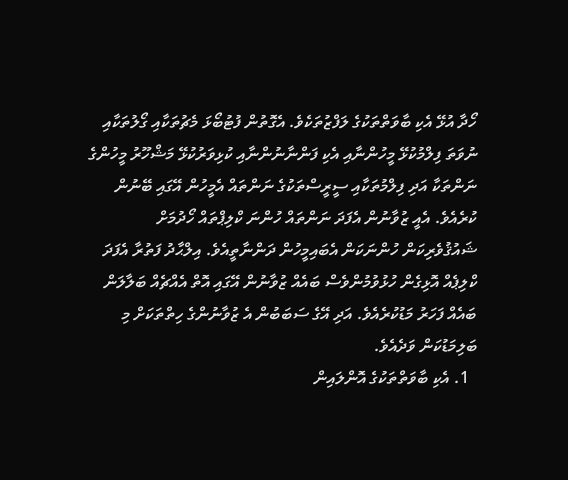ހޯދާ އުޅޭ އެކި ބާވަތްތަކުގެ ލަފްޒުތަކެވެ. އެގޮތުން ފުޓުބޯޅަ މެޗުތަކާއި ގޯލުތަކާއި ނުވަތަ ފިލްމުކުޅޭ މީހުންނާއި އެކި ފަންނާނުންނާއި ކުޅިވަރުކުޅޭ މަޝްހޫރު މީހުންގެ ނަންތަކާ އަދި ފިލްމުތަކާއި ސީރީސްތަކުގެ ނަންތައް އެމީހުން އޭގައި ބޭނުން ކުރެއެވެ. އެއީ ޒުވާނުން އެފަދަ ނަންތައް ހުންނަ ކްލިޕްތައް ހޯދުމަށް ޝައުޤުވެރިކަން ހުންނަކަން އެބައިމީހުން ދަންނާތީއެވެ. އިލްޙާދު ފަތުރާ އެފަދަ ކްލިޕެއް އޮޅިގެން ހުޅުވުމުންވެސް ބައެއް ޒުވާނުން އޭގައި އޮތް އެއްޗެއް ބަލާލަން ބައެއް ފަހަރު މަޑުކުރެއެވެ. އަދި އޭގެ ސަބަބުން އެ ޒުވާނުންގެ ހިތްތަކަށް މި ބަލިމަޑުކަން ވަދެއެވެ.
  1. އެކި ބާވަތްތަކުގެ އޮންލައިން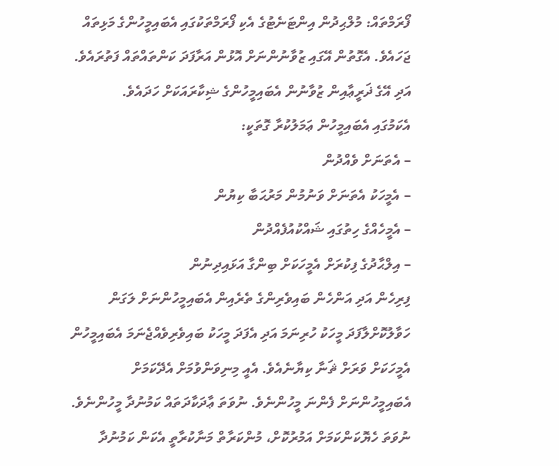ފޯރަމްތައް: މުލްޙިދުން އިންޓަނެޓުގެ އެކި ފޯރަމްތަކުގައި އެބައިމީހުންގެ މަޅިތައް ޖަހައެވެ. އެގޮތުން އޭގައި ޒުވާނުންނަށް އޮޅުން އަރާފަދަ ކަންތައްތައް ފަތުރައެވެ. އަދި އޭގެ ޛަރީޢާއިން ޒުވާނުން އެބައިމީހުންގެ ޝިކާރައަކަށް ހަދައެވެ.
އެކަމުގައި އެބައިމީހުން ޢަމަލުކުރާ ގޮތަކީ:
– އެތަނަށް ވެއްދުން
– އެމީހަކު އެތަނަށް ވަނުމުން މަރުޙަބާ ކިޔުން
– އެމީހެއްގެ ހިތުގައި ޝައްކުއުފެއްދުން
– އިލްޙާދުގެ ފިކުރަށް އެމީހަކަށް ބިންގާ އަޅައިދިނުން
ފިރިހެން އަދި އަންހެން ބައިވެރިންގެ ތެރެއިން އެބައިމީހުންނަށް ލަގަން ހަވާލުކޮށްލާފަދަ މީހަކު ހުރިނަމަ އަދި އެފަދަ މީހަކު ބައިވެރިވެއްޖެނަމަ އެބައިމީހުން އެމީހަކަށް ވަރަށް ޘަނާ ކިޔާނެއެވެ. އެއީ މިނިވަންވުމަށް އެދޭކަމަށް އެބައިމީހުންނަށް ފެންނަ މީހުންނެވެ. ނުވަތަ ޢާދަކާދަތައް ކަމުނުދާ މީހުންނެވެ. ނުވަތަ ހެޔޮކަންކަމަށް އަމުރުކޮށް، މުންކަރާތް މަނާކުރާތީ އެކަން ކަމުނުދާ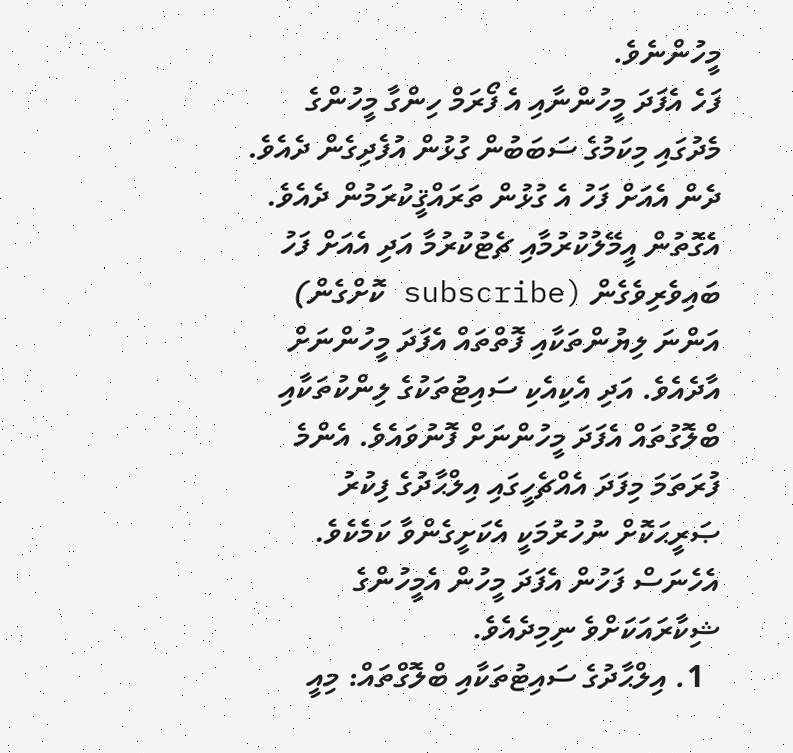މީހުންނެވެ.
ފަހެ އެފަދަ މީހުންނާއި އެ ފޯރަމް ހިންގާ މީހުންގެ މެދުގައި މިކަމުގެ ސަބަބުން ގުޅުން އުފެދިގެން ދެއެވެ. ދެން އެއަށް ފަހު އެ ގުޅުން ތަރައްޤީކުރަމުން ދެއެވެ. އެގޮތުން އީމޭލުކުރުމާއި ޗެޓުކުރުމާ އަދި އެއަށް ފަހު ބައިވެރިވެގެން (subscribe ކޮށްގެން) އަންނަ ލިޔުންތަކާއި ފޮތްތައް އެފަދަ މީހުންނަށް އާދެއެވެ. އަދި އެކިއެކި ސައިޓުތަކުގެ ލިންކުތަކާއި ބްލޮގުތައް އެފަދަ މީހުންނަށް ފޮނުވައެވެ. އެންމެ ފުރަތަމަ މިފަދަ އެއްޗެހީގައި އިލްޙާދުގެ ފިކުރު ޞަރީޙަކޮށް ނުހުރުމަކީ އެކަށީގެންވާ ކަމެކެވެ. އެހެނަސް ފަހުން އެފަދަ މީހުން އެމީހުންގެ ޝިކާރައަކަށްވެ ނިމިދެއެވެ.
  1. އިލްޙާދުގެ ސައިޓުތަކާއި ބްލޮގްތައް: މިއީ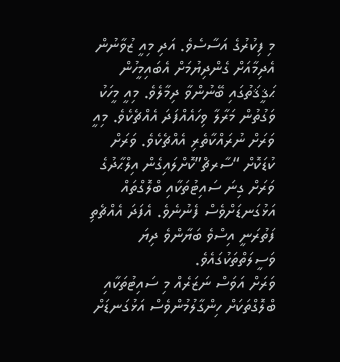މި ފިކުރުގެ އަސާސެވެ. އަދި މިއީ ޒުވާނުން އެދިމާއަށް ގެންދިޔުމަށް އެބައިމީހުން ޙަޤީޤަތުގައި ބޭނުންވާ ދިމާލެވެ. މިއީ މީހަކު ވަގުތުން މަރާލާ ވިހައެއްފަދަ އެއްޗެކެވެ. މިއީ ވަރަށް ނުރައްކާތެރި އެއްޗެކެވެ. ވަރަށް ކުޑަކޮށް “ސާރޗް”ކޮށްލައިގެން އިލްޙާދުގެ ވަރަށް ގިނަ ސައިޓުތަކާއި ބްލޮގްތައް އަޅުގަނޑަށްވެސް ފެނުނެވެ. އެފަދަ އެއްޗެތި ފަތުރަނީ އިސްވެ ބަޔާންވެ ދިޔަ ވަސީލަތްތަކުގައެވެ.
ވަރަށް އަވަސް ނަޒަރެއް މި ސައިޓުތަކާއި ބްލޮގްތަކަށް ހިންގާލުމުންވެސް އަޅުގަނޑަށް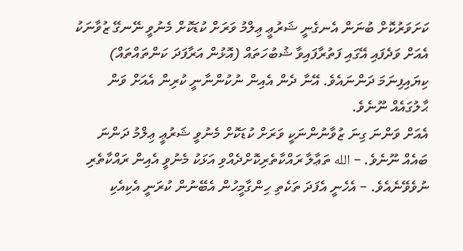ކަށަވަރުކޮށް ބުނަން އެނގެނީ ޝަރުޢީ ޢިލްމު ވަރަށް ކުޑަކޮށް މެނުވީ ނޭނގޭ ޒުވާނަކު އެއަށް ވަދެފައި އޭގައި ފަތުރާފައިވާ ޝުބުހަތައް (އޮޅުން އަރާފަދަ ކަންތައްތައް) ކިޔައިފިނަމަ ދަންނައެވެ. އޭނާ ދެން އެއިން ނުކުންނާނީ ކުރިން އެއަށް ވަން ޙާލުގައެއް ނޫނެވެ.
އެއަށް ވަންނަ ގިނަ ޒުވާނުންނަކީ ވަރަށް ކުޑަކޮށް މެނުވީ ޝަރުޢީ ޢިލްމު ދަންނަ ބައެއް ނޫނެވެ. – الله ތަޢާލާ ރައްކާތެރިކޮށްދެއްވި އަޅަކު މެނުވީ އެއިން ރައްކާތެރި ނުވެވޭނެއެވެ. – އެހެނީ އެފަދަ ތަކެތި ހިންގާމީހުން އެބޭނުން ކުރަނީ އެކިއެކި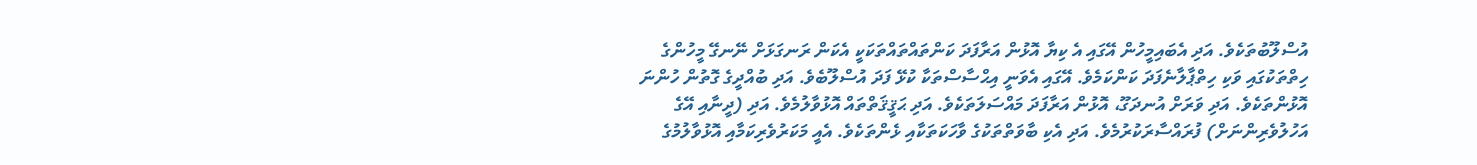އުސްލޫބުތަކެވެ. އަދި އެބައިމީހުން އޭގައި އެ ކިޔާ އޮޅުން އަރާފަދަ ކަންތައްތައްތަކަކީ އެކަން ރަނގަޅަށް ނޭނގޭ މީހުންގެ ހިތްތަކުގައި ވަކި ހިތްޕާލާނެފަދަ ކަންކަމެވެ. އޭގައި އެވަނީ އިޙްސާސްތަކާ ކުޅޭ ފަދަ އުސްލޫބެވެ. އަދި ބުއްދީގެ ގޮތުން ހުންނަ އޮޅުންތަކެވެ. އަދި ވަރަށް އުނދަގޫ، އޮޅުން އަރާފަދަ މައްސަލަތަކެވެ. އަދި ޙަޤީޤަތްތައް އޮޅުވާލުމެވެ. އަދި (ދީނާއި އޭގެ އަހުލުވެރިންނަށް) ފުރައްސާރަކުރުމެވެ. އަދި އެކި ބާވަތްތަކުގެ ވާހަކަތަކާއި ޅެންތަކެވެ. އެއީ މަކަރުވެރިކަމާއި އޮޅުވާލުމުގެ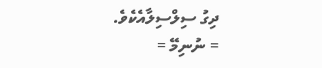ދިގު ސިލްސިލާއެކެވެ.
= ނުނިމޭ =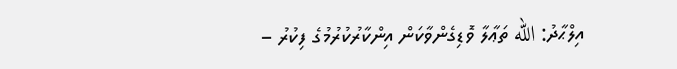އިލްޙާދު: الله ތަޢާލާ ވޮޑިގެންވާކަން އިންކާރުކުރުމުގެ ފިކުރު –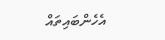އެހެންބައިތައް